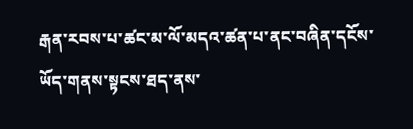རྒན་རབས་པ་ཚང་མ་ལོ་མདའ་ཚན་པ་ནང་བཞིན་དངོས་ཡོད་གནས་སྟངས་ཐད་ནས་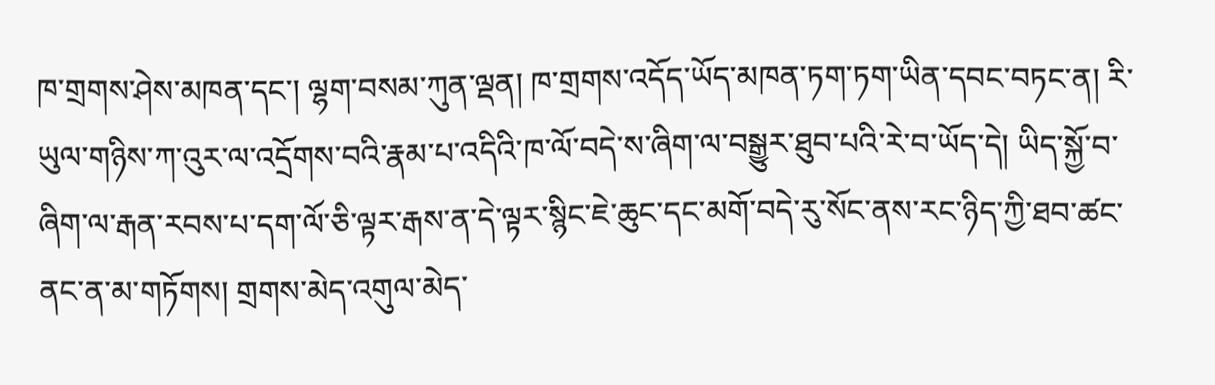ཁ་གྲགས་ཤེས་མཁན་དང་། ལྷག་བསམ་ཀུན་ལྡན། ཁ་གྲགས་འདོད་ཡོད་མཁན་ཏག་ཏག་ཡིན་དབང་བཏང་ན། རི་ཡུལ་གཉིས་ཀ་འུར་ལ་འདྲོགས་བའི་རྣམ་པ་འདིའི་ཁ་ལོ་བདེ་ས་ཞིག་ལ་བསྒྱུར་ཐུབ་པའི་རེ་བ་ཡོད་དེ། ཡིད་སྐྱོ་བ་ཞིག་ལ་རྒན་རབས་པ་དག་ལོ་ཅི་ལྟར་རྒས་ན་དེ་ལྟར་སྙིང་ཇེ་ཆུང་དང་མགོ་བདེ་རུ་སོང་ནས་རང་ཉིད་ཀྱི་ཐབ་ཚང་ནང་ན་མ་གཏོགས། གྲགས་མེད་འགུལ་མེད་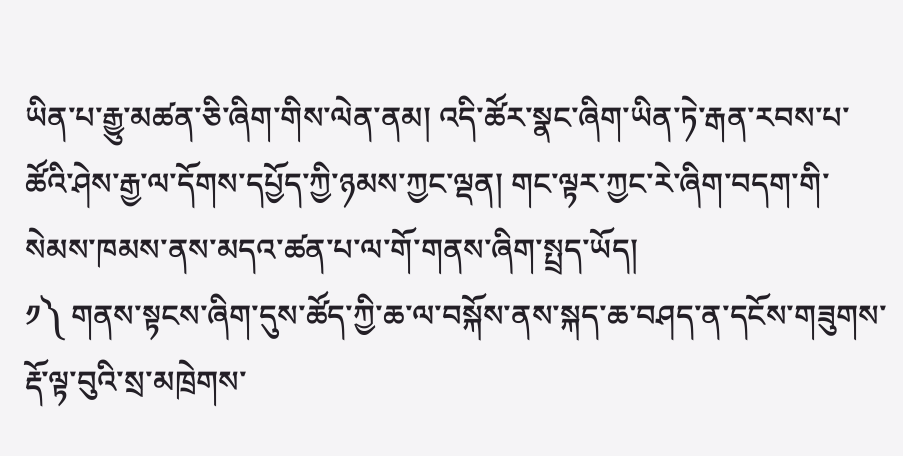ཡིན་པ་རྒྱུ་མཚན་ཅི་ཞིག་གིས་ལེན་ནམ། འདི་ཚོར་སྣང་ཞིག་ཡིན་ཏེ་རྒན་རབས་པ་ཚོའི་ཤེས་རྒྱ་ལ་དོགས་དཔྱོད་ཀྱི་ཉམས་ཀྱང་ལྡན། གང་ལྟར་ཀྱང་རེ་ཞིག་བདག་གི་སེམས་ཁམས་ནས་མདའ་ཚན་པ་ལ་གོ་གནས་ཞིག་སྤྲད་ཡོད།
༡༽ གནས་སྟངས་ཞིག་དུས་ཚོད་ཀྱི་ཆ་ལ་བསྐོས་ནས་སྐད་ཆ་བཤད་ན་དངོས་གཟུགས་རྡོ་ལྟ་བུའི་སྲ་མཁྲེགས་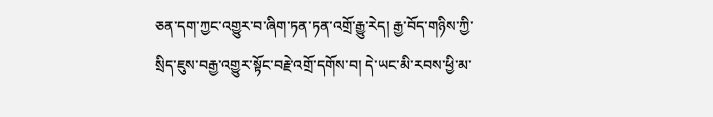ཅན་དག་ཀྱང་འགྱུར་བ་ཞིག་ཏན་ཏན་འགྲོ་རྒྱུ་རེད། རྒྱ་བོད་གཉིས་ཀྱི་སྲིད་ཇུས་བརྒྱ་འགྱུར་སྟོང་བརྗེ་འགྲོ་དགོས་བ། དེ་ཡང་མི་རབས་ཕྱི་མ་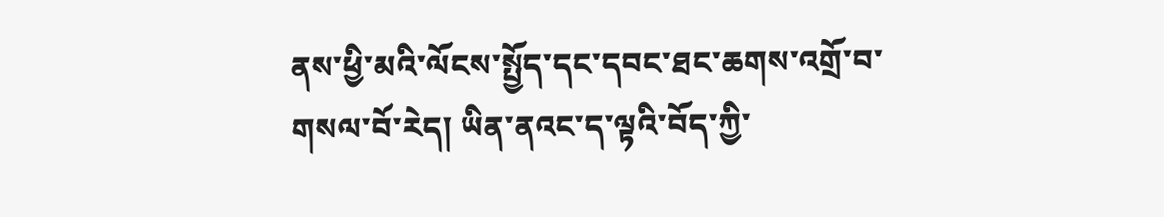ནས་ཕྱི་མའི་ལོངས་སྤྱོད་དང་དབང་ཐང་ཆགས་འགྲོ་བ་གསལ་བོ་རེད། ཡིན་ནའང་ད་ལྟའི་བོད་ཀྱི་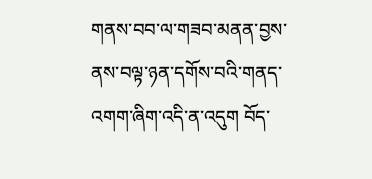གནས་བབ་ལ་གཟབ་མནན་བྱས་ནས་བལྟ་ཉན་དགོས་བའི་གནད་འགག་ཞིག་འདི་ན་འདུག བོད་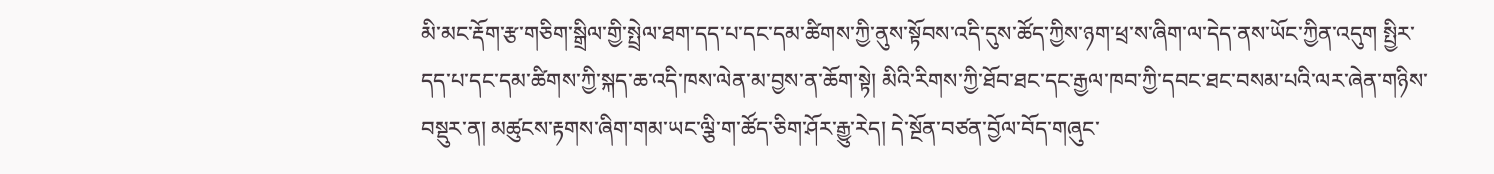མི་མང་རྡོག་རྩ་གཅིག་སྒྲིལ་གྱི་སྤྲེལ་ཐག་དད་པ་དང་དམ་ཚིགས་ཀྱི་ནུས་སྟོབས་འདི་དུས་ཚོད་ཀྱིས་ཉག་ཕྲ་ས་ཞིག་ལ་དེད་ནས་ཡོང་ཀྱིན་འདུག སྤྱིར་དད་པ་དང་དམ་ཚིགས་ཀྱི་སྐད་ཆ་འདི་ཁས་ལེན་མ་བྱས་ན་ཆོག་སྟེ། མིའི་རིགས་ཀྱི་ཐོབ་ཐང་དང་རྒྱལ་ཁབ་ཀྱི་དབང་ཐང་བསམ་པའི་ལར་ཞེན་གཉིས་བསྡུར་ན། མཚུངས་རྟགས་ཞིག་གམ་ཡང་ལྕི་ག་ཚོད་ཅིག་ཤོར་རྒྱུ་རེད། དེ་སྔོན་བཙན་བྱོལ་བོད་གཞུང་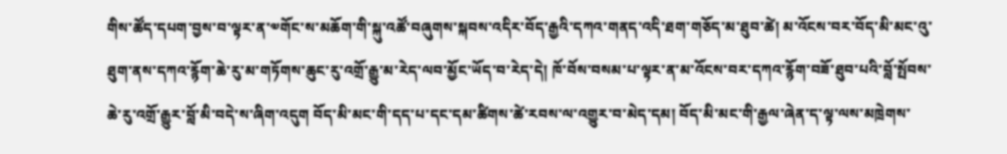གིས་ཚོད་དཔག་བྱས་བ་ལྟར་ན་༧གོང་ས་མཆོག་གི་སྐུ་འཚོ་བཞུགས་སྐབས་འདིར་བོད་རྒྱའི་དཀའ་གནད་འདི་ཐག་གཅོད་མ་ཐུབ་ཚེ། མ་འོངས་བར་བོད་མི་མང་འུ་ཐུག་ནས་དཀའ་རྙོག་ཆེ་རུ་མ་གཏོགས་ཆུང་རུ་འགྲོ་རྒྱུ་མ་རེད་ལབ་མྱོང་ཡོད་བ་རེད་དེ། ཁོ་བོས་བསམ་པ་ལྟར་ན་མ་འོངས་བར་དཀའ་རྙོག་བཟོ་ཐུབ་པའི་བློ་སྤོབས་ཆེ་རུ་འགྲོ་རྒྱུར་བློ་མི་བདེ་ས་ཞིག་འདུག བོད་མི་མང་གི་དད་པ་དང་དམ་ཚིགས་ཚེ་རབས་ལ་འགྱུར་བ་མེད་དམ། བོད་མི་མང་གི་རྒྱལ་ཞེན་ད་ལྟ་ལས་མཁྲེགས་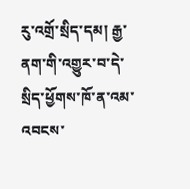རུ་འགྲོ་སྲིད་དམ། རྒྱ་ནག་གི་འགྱུར་བ་དེ་སྲིད་ཕྱོགས་ཁོ་ན་འམ་འབངས་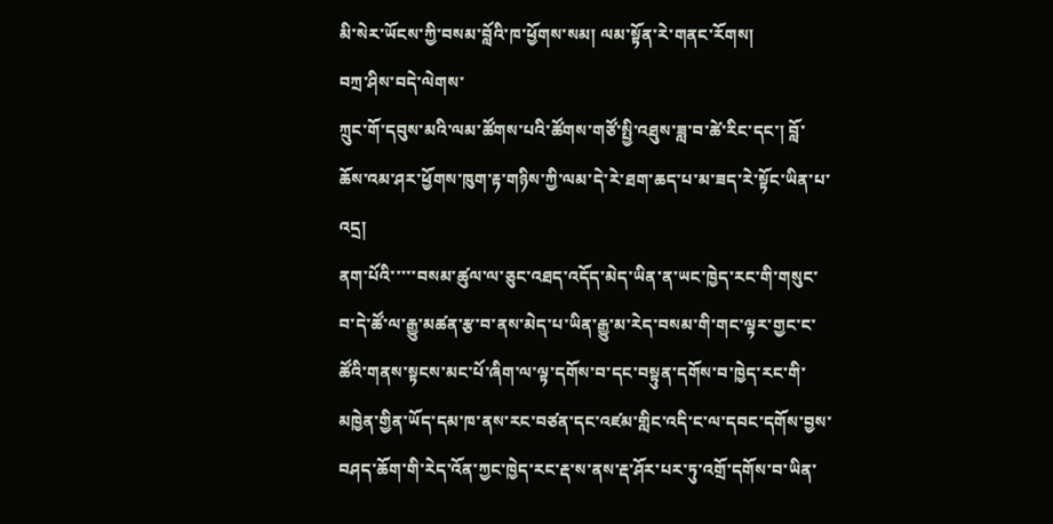མི་སེར་ཡོངས་ཀྱི་བསམ་བློའི་ཁ་ཕྱོགས་སམ། ལམ་སྟོན་རེ་གནང་རོགས།
བཀྲ་ཤིས་བདེ་ལེགས་
ཀྲུང་གོ་དབུས་མའི་ལམ་ཚོགས་པའི་ཚོགས་གཙོ་སྤྱི་འཐུས་ཟླ་བ་ཚེ་རིང་དང་། བློ་ཆོས་འམ་ཤར་ཕྱོགས་ཁུག་རྟ་གཉིས་ཀྱི་ལམ་དེ་རེ་ཐག་ཆད་པ་མ་ཟད་རེ་སྟོང་ཡིན་པ་འདྲ།
ནག་པོའི་་་་་བསམ་ཚུལ་ལ་ཅུང་འཐད་འདོད་མེད་ཡིན་ན་ཡང་ཁྱེད་རང་གི་གསུང་བ་དེ་ཚོ་ལ་རྒྱུ་མཚན་རྩ་བ་ནས་མེད་པ་ཡིན་རྒྱུ་མ་རེད་བསམ་གི་གང་ལྟར་གྱང་ང་ཚོའི་གནས་སྟངས་མང་པོ་ཞིག་ལ་ལྟ་དགོས་བ་དང་བསྟུན་དགོས་བ་ཁྱེད་རང་གི་མཁྱེན་གྱིན་ཡོད་དམ་ཁ་ནས་རང་བཙན་དང་འཛམ་གླིང་འདི་ང་ལ་དབང་དགོས་བྱས་བཤད་ཆོག་གི་རེད་འོན་ཀྱང་ཁྱེད་རང་རྡ་ས་ནས་རྡ་ཤོར་པར་ཏུ་འགྲོ་དགོས་བ་ཡིན་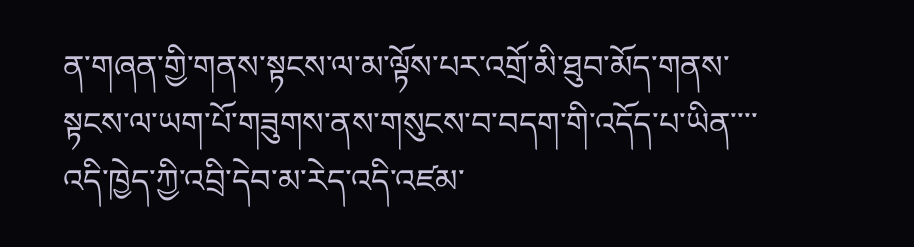ན་གཞན་གྱི་གནས་སྟངས་ལ་མ་ལྟོས་པར་འགྲོ་མི་ཐུབ་མོད་གནས་སྟངས་ལ་ཡག་པོ་གཟུགས་ནས་གསུངས་བ་བདག་གི་འདོད་པ་ཡིན་་་་འདི་ཁྱེད་ཀྱི་འབྲི་དེབ་མ་རེད་འདི་འཛམ་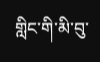གླིང་གི་མི་བུ་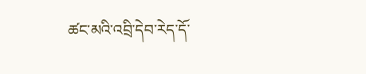ཚང་མའི་འབྲི་དེབ་རེད་དོ་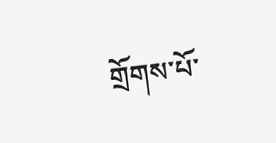གྲོགས་པོ་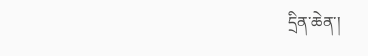དྲིན་ཆེན་།